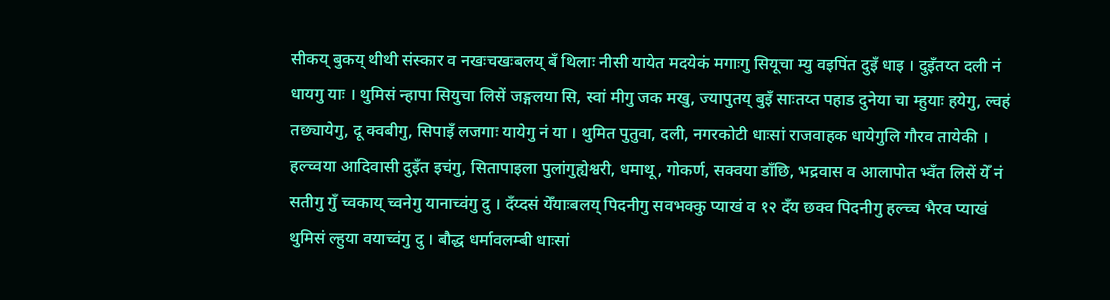सीकय् बुकय् थीथी संस्कार व नखःचखःबलय् बँ थिलाः नीसी यायेत मदयेकं मगाःगु सियूचा म्यु वइपिंत दुइँ धाइ । दुइँतय्त दली नं धायगु याः । थुमिसं न्हापा सियुचा लिसें जङ्गलया सि, स्वां मीगु जक मखु, ज्यापुतय् बुइँ साःतय्त पहाड दुनेया चा म्हुयाः हयेगु, ल्वहं तछ्यायेगु, दू क्वबीगु, सिपाइँ लजगाः यायेगु नं या । थुमित पुतुवा, दली, नगरकोटी धाःसां राजवाहक धायेगुलि गौरव तायेकी ।
हल्च्वया आदिवासी दुइँत इचंगु, सितापाइला पुलांगुह्येश्वरी, धमाथू, गोकर्ण, सक्वया डाँछि, भद्रवास व आलापोत भ्वँत लिसें येँ नं सतीगु गुँ च्वकाय् च्वनेगु यानाच्वंगु दु । दँय्दसं येँयाःबलय् पिदनीगु सवभक्कु प्याखं व १२ दँय छक्व पिदनीगु हल्च्च भैरव प्याखं थुमिसं ल्हुया वयाच्वंगु दु । बौद्ध धर्मावलम्बी धाःसां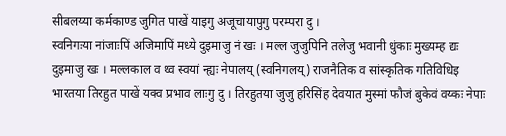सीबलय्या कर्मकाण्ड जुगित पाखें याइगु अजूचायापुगु परम्परा दु ।
स्वनिगःया नांजाःपिं अजिमापिं मध्ये दुइमाजु नं खः । मल्ल जुजुपिनि तलेजु भवानी धुंकाः मुख्यम्ह द्यः दुइमाजु खः । मल्लकाल व थ्व स्वयां न्ह्यः नेपालय् (स्वनिगलय्) राजनैतिक व सांस्कृतिक गतिविधिइ भारतया तिरहुत पाखें यक्व प्रभाव लाःगु दु । तिरहुतया जुजु हरिसिंह देवयात मुस्मां फौजं बुकेवं वय्कः नेपाः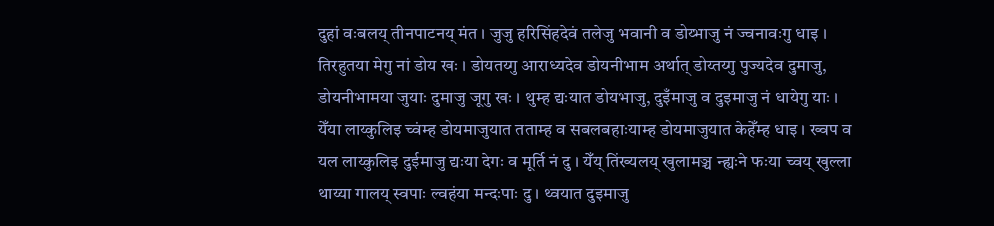दुहां वःबलय् तीनपाटनय् मंत । जुजु हरिसिंहदेवं तलेजु भवानी व डोय्भाजु नं ज्वनावःगु धाइ । तिरहुतया मेगु नां डोय खः । डोयतय्गु आराध्यदेव डोयनीभाम अर्थात् डोय्तय्गु पुज्यदेव दुमाजु, डोयनीभामया जुयाः दुमाजु जूगु खः । थुम्ह द्यःयात डोयभाजु, दुइँमाजु व दुइमाजु नं धायेगु याः ।
येँया लाय्कुलिइ च्वंम्ह डोयमाजुयात तताम्ह व सबलबहाःयाम्ह डोयमाजुयात केहेँम्ह धाइ । ख्वप व यल लाय्कुलिइ दुईमाजु द्यःया देगः व मूर्ति नं दु । येँय् तिंख्यलय् खुलामञ्च न्ह्यःने फःया च्वय् खुल्ला थाय्या गालय् स्वपाः ल्वहंया मन्दःपाः दु । थ्वयात दुइमाजु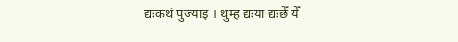द्यःकथं पुज्याइ । थुम्ह द्यःया द्यःछेँ येँ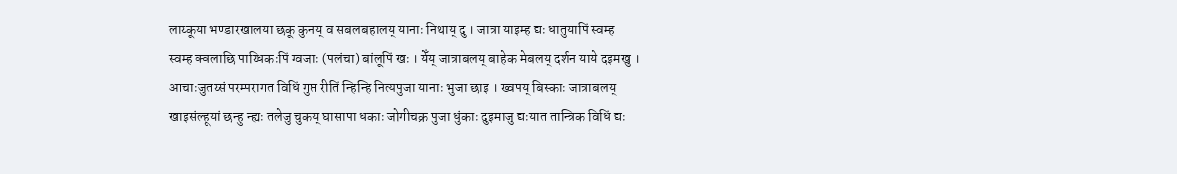लाय्कूया भण्डारखालया छकू कुनय् व सबलबहालय् यानाः निथाय् दु । जात्रा याइम्ह द्यः धातुयापिं स्वम्ह स्वम्ह क्वलाछि पाय्धिकःपिं ग्वजाः (पलंचा) बांलूपिं खः । येँय् जात्राबलय् बाहेक मेबलय् दर्शन याये दइमखु । आचाःजुतय्सं परम्परागत विधिं गुप्त रीतिं न्हिन्हि नित्यपुजा यानाः भुजा छाइ । ख्वपय् बिस्काः जात्राबलय् खाइसंल्हूयां छन्हु न्ह्यः तलेजु चुकय् घासापा धकाः जोगीचक्र पुजा धुंकाः दुइमाजु द्यःयात तान्त्रिक विधिं द्यः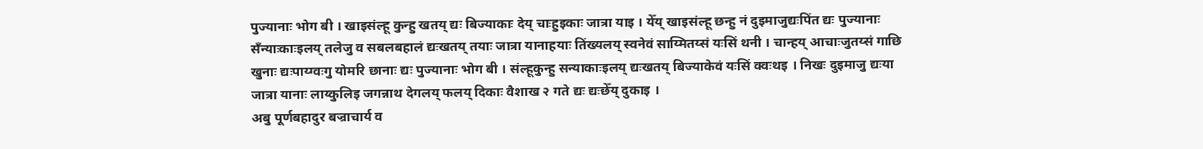पुज्यानाः भोग बी । खाइसंल्हू कुन्हु खतय् द्यः बिज्याकाः देय् चाःहुइकाः जात्रा याइ । येँय् खाइसंल्हू छन्हु नं दुइमाजुद्यःपिंत द्यः पुज्यानाः सँन्याःकाःइलय् तलेजु व सबलबहालं द्यःखतय् तयाः जात्रा यानाहयाः तिंख्यलय् स्वनेवं साय्मितय्सं यःसिं थनी । चान्हय् आचाःजुतय्सं गाछि खुनाः द्यःपाय्ग्वःगु योमरि छानाः द्यः पुज्यानाः भोग बी । संल्हूकुन्हु सन्याकाःइलय् द्यःखतय् बिज्याकेवं यःसिं क्वःथइ । निखः दुइमाजु द्यःया जात्रा यानाः लाय्कुलिइ जगन्नाथ देगलय् फलय् दिकाः वैशाख २ गते द्यः द्यःछेँय् दुकाइ ।
अबु पूर्णबहादुर बज्राचार्य व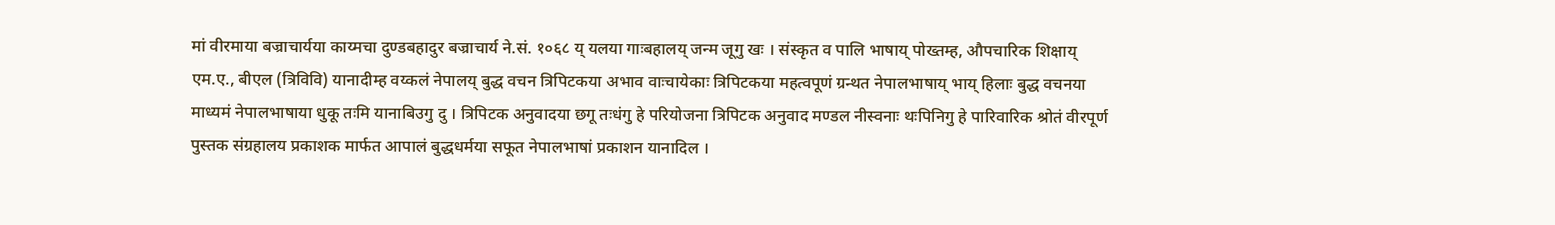मां वीरमाया बज्राचार्यया काय्मचा दुण्डबहादुर बज्राचार्य ने.सं. १०६८ य् यलया गाःबहालय् जन्म जूगु खः । संस्कृत व पालि भाषाय् पोख्तम्ह, औपचारिक शिक्षाय् एम.ए., बीएल (त्रिविवि) यानादीम्ह वय्कलं नेपालय् बुद्ध वचन त्रिपिटकया अभाव वाःचायेकाः त्रिपिटकया महत्वपूणं ग्रन्थत नेपालभाषाय् भाय् हिलाः बुद्ध वचनया माध्यमं नेपालभाषाया धुकू तःमि यानाबिउगु दु । त्रिपिटक अनुवादया छगू तःधंगु हे परियोजना त्रिपिटक अनुवाद मण्डल नीस्वनाः थःपिनिगु हे पारिवारिक श्रोतं वीरपूर्ण पुस्तक संग्रहालय प्रकाशक मार्फत आपालं बुद्धधर्मया सफूत नेपालभाषां प्रकाशन यानादिल ।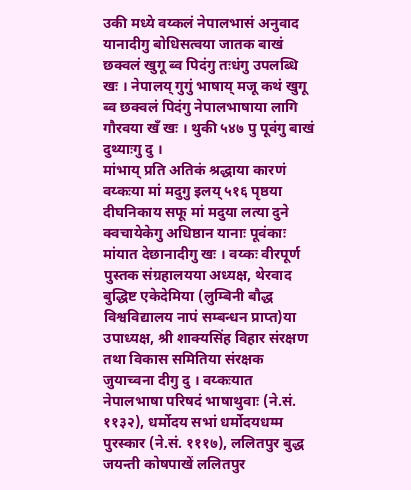उकी मध्ये वय्कलं नेपालभासं अनुवाद यानादीगु बोधिसत्वया जातक बाखं छक्वलं खुगू ब्व पिदंगु तःधंगु उपलब्धि खः । नेपालय् गुगुं भाषाय् मजू कथं खुगू ब्व छक्वलं पिदंगु नेपालभाषाया लागि गौरवया खँ खः । थुकी ५४७ पु पूवंगु बाखं दुथ्याःगु दु ।
मांभाय् प्रति अतिकं श्रद्धाया कारणं वय्कःया मां मदुगु इलय् ५१६ पृष्ठया दीघनिकाय सफू मां मदुया लत्या दुने क्वचायेकेगु अधिष्ठान यानाः पूवंकाः मांयात देछानादीगु खः । वय्कः वीरपूर्ण पुस्तक संग्रहालयया अध्यक्ष, थेरवाद बुद्धिष्ट एकेदेमिया (लुम्बिनी बौद्ध विश्वविद्यालय नापं सम्बन्धन प्राप्त)या उपाध्यक्ष, श्री शाक्यसिंह विहार संरक्षण तथा विकास समितिया संरक्षक जुयाच्वना दीगु दु । वय्कःयात नेपालभाषा परिषदं भाषाथुवाः (ने.सं. ११३२), धर्मोदय सभां धर्मोदयधम्म पुरस्कार (ने.सं. १११७), ललितपुर बुद्ध जयन्ती कोषपाखें ललितपुर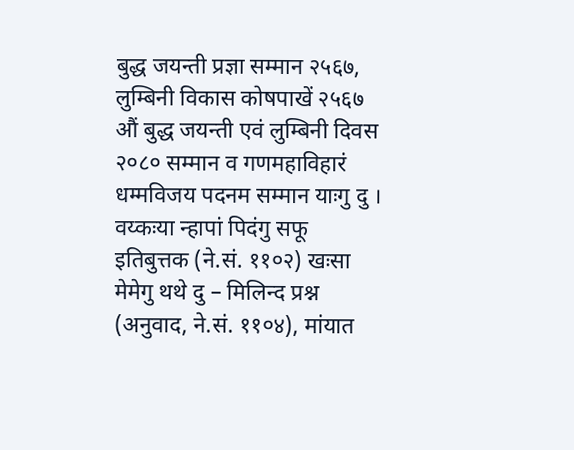बुद्ध जयन्ती प्रज्ञा सम्मान २५६७, लुम्बिनी विकास कोषपाखें २५६७ औं बुद्ध जयन्ती एवं लुम्बिनी दिवस २०८० सम्मान व गणमहाविहारं धम्मविजय पदनम सम्मान याःगु दु ।
वय्कःया न्हापां पिदंगु सफू इतिबुत्तक (ने.सं. ११०२) खःसा मेमेगु थथे दु – मिलिन्द प्रश्न (अनुवाद, ने.सं. ११०४), मांयात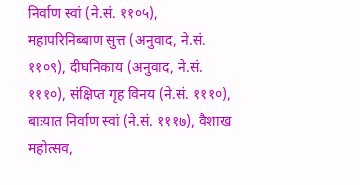निर्वाण स्वां (ने.सं. ११०५), महापरिनिब्बाण सुत्त (अनुवाद, ने.सं. ११०९), दीघनिकाय (अनुवाद, ने.सं. १११०), संक्षिप्त गृह विनय (ने.सं. १११०), बाःयात निर्वाण स्वां (ने.सं. १११७), वैशाख महोत्सव,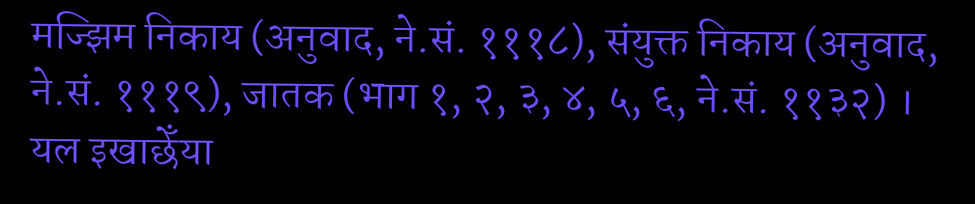मज्झिम निकाय (अनुवाद, ने.सं. १११८), संयुक्त निकाय (अनुवाद, ने.सं. १११९), जातक (भाग १, २, ३, ४, ५, ६, ने.सं. ११३२) ।
यल इखाछेँया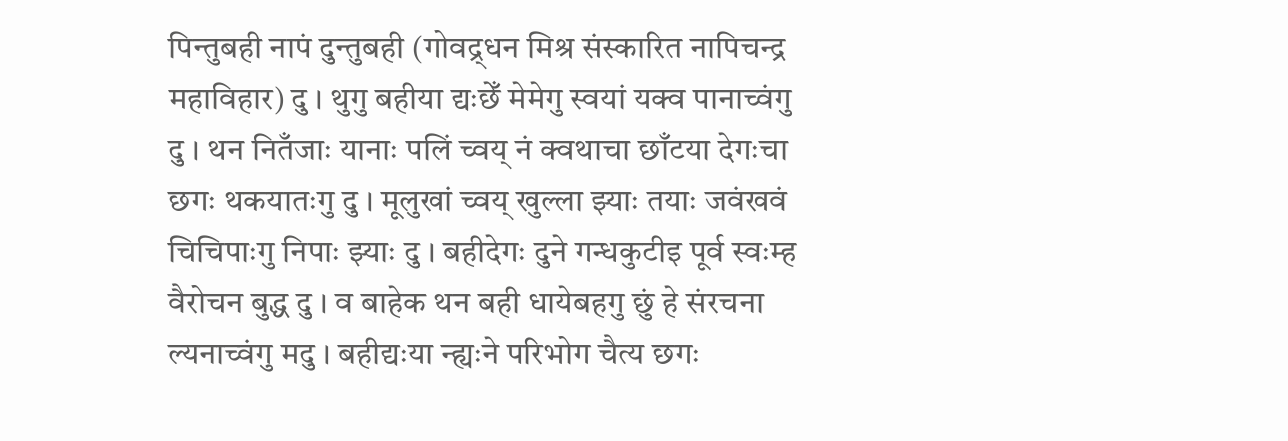पिन्तुबही नापं दुन्तुबही (गोवद्र्धन मिश्र संस्कारित नापिचन्द्र महाविहार) दु । थुगु बहीया द्यःछेँ मेमेगु स्वयां यक्व पानाच्वंगु दु । थन नितँजाः यानाः पलिं च्वय् नं क्वथाचा छाँटया देगःचा छगः थकयातःगु दु । मूलुखां च्वय् खुल्ला झ्याः तयाः जवंखवं चिचिपाःगु निपाः झ्याः दु । बहीदेगः दुने गन्धकुटीइ पूर्व स्वःम्ह वैरोचन बुद्ध दु । व बाहेक थन बही धायेबहगु छुं हे संरचना ल्यनाच्वंगु मदु । बहीद्यःया न्ह्यःने परिभोग चैत्य छगः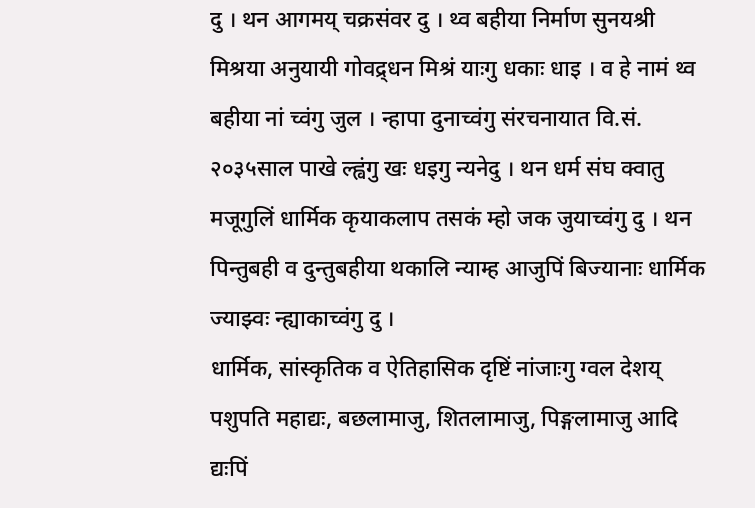दु । थन आगमय् चक्रसंवर दु । थ्व बहीया निर्माण सुनयश्री मिश्रया अनुयायी गोवद्र्धन मिश्रं याःगु धकाः धाइ । व हे नामं थ्व बहीया नां च्वंगु जुल । न्हापा दुनाच्वंगु संरचनायात वि.सं. २०३५साल पाखे ल्ह्वंगु खः धइगु न्यनेदु । थन धर्म संघ क्वातु मजूगुलिं धार्मिक कृयाकलाप तसकं म्हो जक जुयाच्वंगु दु । थन पिन्तुबही व दुन्तुबहीया थकालि न्याम्ह आजुपिं बिज्यानाः धार्मिक ज्याझ्वः न्ह्याकाच्वंगु दु ।
धार्मिक, सांस्कृतिक व ऐतिहासिक दृष्टिं नांजाःगु ग्वल देशय् पशुपति महाद्यः, बछलामाजु, शितलामाजु, पिङ्गलामाजु आदि द्यःपिं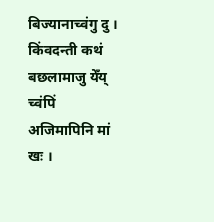बिज्यानाच्वंगु दु । किंवदन्ती कथं बछलामाजु येँय् च्वंपिं अजिमापिनि मां खः ।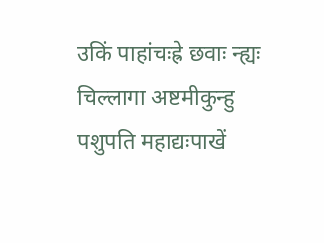उकिं पाहांचःह्रे छवाः न्ह्यः चिल्लागा अष्टमीकुन्हु पशुपति महाद्यःपाखें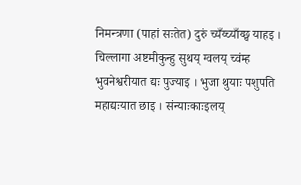निमन्त्रणा (पाहां सःतेत) दुरुं च्यँय्च्याँय्छ्व याहइ ।
चिल्लागा अष्टमीकुन्हु सुथय् ग्वलय् च्वंम्ह भुवनेश्वरीयात द्यः पुज्याइ । भुजा थुयाः पशुपति महाद्यःयात छाइ । संन्याःकाःइलय्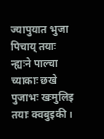ज्यापुयात भुजा पिचाय् तयाः न्ह्यःने पाल्चा च्याकाः छखे पुजाभः खःमुलिइ तयाः क्वबुइकी ।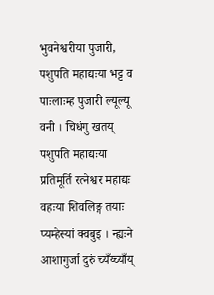भुवनेश्वरीया पुजारी, पशुपति महाद्यःया भट्ट व पाःलाःम्ह पुजारी ल्यूल्यू वनी । चिधंगु खतय् पशुपति महाद्यःया प्रतिमूर्ति रत्नेश्वर महाद्यः वहःया शिवलिङ्ग तयाः प्यम्हेस्यां क्वबुइ । न्ह्यःने आशागुर्जा दुरुं च्यँय्च्याँय्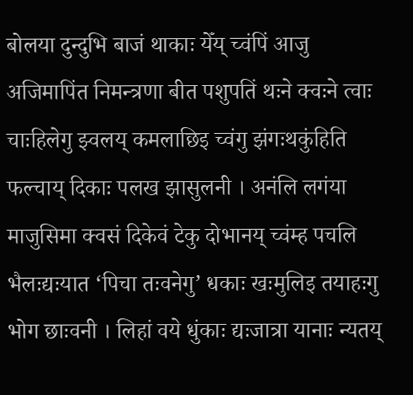बोलया दुन्दुभि बाजं थाकाः येँय् च्वंपिं आजु अजिमापिंत निमन्त्रणा बीत पशुपतिं थःने क्वःने त्वाः चाःहिलेगु झ्वलय् कमलाछिइ च्वंगु झंगःथकुंहिति फल्चाय् दिकाः पलख झासुलनी । अनंलि लगंया माजुसिमा क्वसं दिकेवं टेकु दोभानय् च्वंम्ह पचलि भैलःद्यःयात ‘पिचा तःवनेगु’ धकाः खःमुलिइ तयाहःगु भोग छाःवनी । लिहां वये धुंकाः द्यःजात्रा यानाः न्यतय्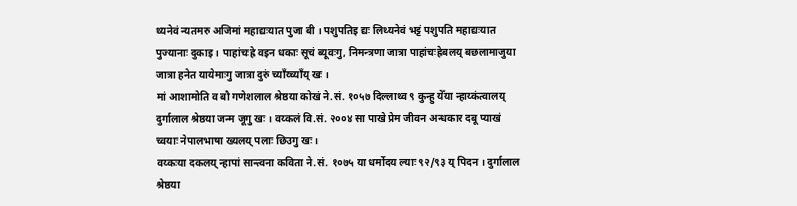थ्यनेवं न्यतमरु अजिमां महाद्यःयात पुजा बी । पशुपतिइ द्यः लिथ्यनेवं भट्टं पशुपति महाद्यःयात पुज्यानाः दुकाइ । पाहांचःह्रे वइन धकाः सूचं ब्यूवःगु, निमन्त्रणा जात्रा पाहांचःह्रेबलय् बछलामाजुया जात्रा हनेत यायेमाःगु जात्रा दुरुं च्याँय्च्याँय् खः ।
मां आशामोति व बौ गणेशलाल श्रेष्ठया कोखं ने.सं. १०५७ दिल्लाथ्व ९ कुन्हु येँया न्हाय्कंत्वालय् दुर्गालाल श्रेष्ठया जन्म जूगु खः । वय्कलं वि.सं. २००४ सा पाखे प्रेम जीवन अन्धकार दबू प्याखं च्वयाः नेपालभाषा ख्यलय् पलाः छिउगु खः ।
वय्कःया दकलय् न्हापां सान्त्वना कविता ने.सं. १०७५ या धर्मोदय ल्याः ९२/९३ य् पिदन । दुर्गालाल श्रेष्ठया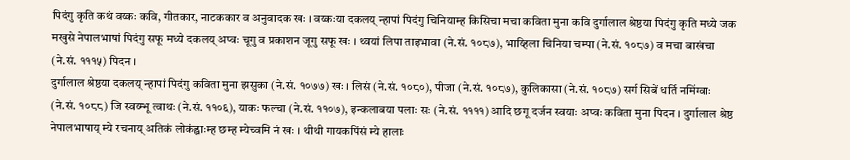पिदंगु कृति कथं वय्कः कवि, गीतकार, नाटककार व अनुवादक खः । वय्कःया दकलय् न्हापां पिदंगु चिनियाम्ह किसिचा मचा कविता मुना कवि दुर्गालाल श्रेष्ठया पिदंगु कृति मध्ये जक मखुसे नेपालभाषां पिदंगु सफू मध्ये दकलय् अप्वः चूगु व प्रकाशन जूगु सफू खः । थ्वयां लिपा ताइभावा (ने.सं. १०८७), भाय्हिला चिनिया चम्पा (ने.सं. १०८७) व मचा बाखंचा (ने.सं. १११५) पिदन ।
दुर्गालाल श्रेष्ठया दकलय् न्हापां पिदंगु कविता मुना झसुका (ने.सं. १०७७) खः । लिसं (ने.सं. १०८०), पीजा (ने.सं. १०८७), कुलिकासा (ने.सं. १०८७) सर्ग सिबें धर्ति नमिंग्वाः (ने.सं. १०८८) जि स्वय्म्भू त्वाथः (ने.सं. ११०६), याकः फल्चा (ने.सं. ११०७), इन्कलाबया पलाः सः (ने.सं. ११११) आदि छगू दर्जन स्वयाः अप्वः कविता मुना पिदन । दुर्गालाल श्रेष्ठ नेपालभाषाय् म्ये रचनाय् अतिकं लोकंह्वाःम्ह छम्ह म्येच्वमि नं खः । थीथी गायकपिंसं म्ये हालाः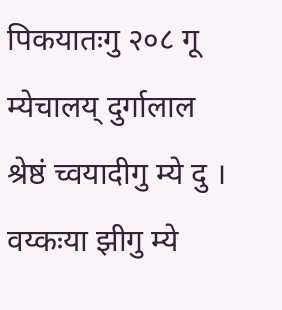पिकयातःगु २०८ गू म्येचालय् दुर्गालाल श्रेष्ठं च्वयादीगु म्ये दु । वय्कःया झीगु म्ये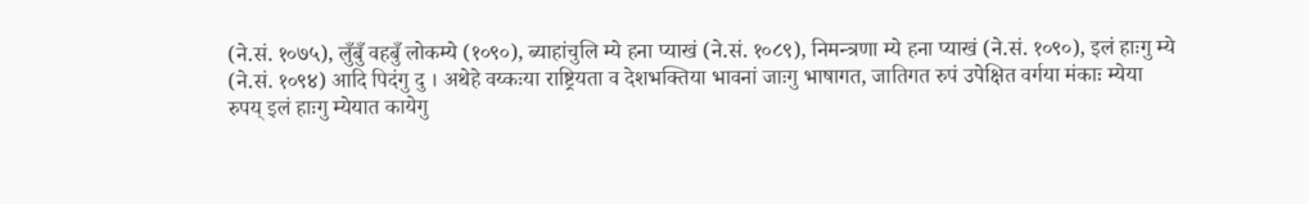(ने.सं. १०७५), लुँबुँ वहबुँ लोकम्ये (१०९०), ब्याहांचुलि म्ये हना प्याखं (ने.सं. १०८९), निमन्त्रणा म्ये हना प्याखं (ने.सं. १०९०), इलं हाःगु म्ये (ने.सं. १०९४) आदि पिदंगु दु । अथेहे वय्कःया राष्ट्रियता व देशभक्तिया भावनां जाःगु भाषागत, जातिगत रुपं उपेक्षित वर्गया मंकाः म्येया रुपय् इलं हाःगु म्येयात कायेगु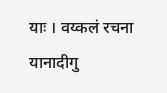याः । वय्कलं रचना यानादीगु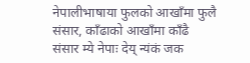नेपालीभाषाया फुलको आखाँमा फुलै संसार, काँढाको आखाँमा काँढै संसार म्ये नेपाः देय् न्यंकं जक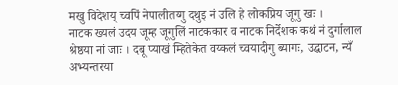मखु विदेशय् च्वपिं नेपालीतय्गु दथुइ नं उलि हे लोकप्रिय जूगु खः ।
नाटक ख्यलं उदय जूम्ह जूगुलिं नाटककार व नाटक निर्देशक कथं नं दुर्गालाल श्रेष्ठया नां जाः । दबू प्याखं म्हितेकेत वय्कलं च्वयादीगु ब्यागः, उद्घाटन, न्यँ अभ्यन्तरया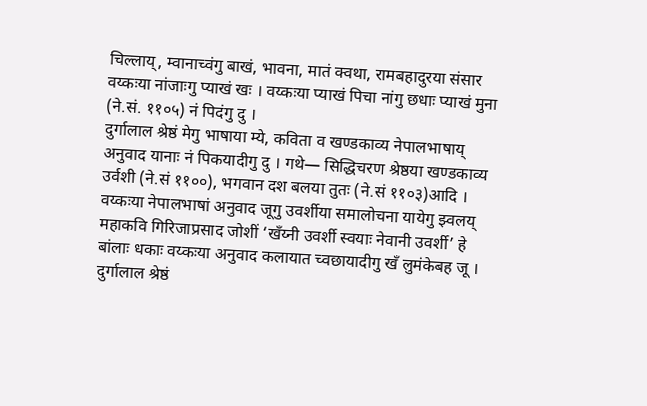चिल्लाय्, म्वानाच्वंगु बाखं, भावना, मातं क्वथा, रामबहादुरया संसार वय्कःया नांजाःगु प्याखं खः । वय्कःया प्याखं पिचा नांगु छधाः प्याखं मुना (ने.सं. ११०५) नं पिदंगु दु ।
दुर्गालाल श्रेष्ठं मेगु भाषाया म्ये, कविता व खण्डकाव्य नेपालभाषाय् अनुवाद यानाः नं पिकयादीगु दु । गथे— सिद्धिचरण श्रेष्ठया खण्डकाव्य उर्वशी (ने.सं ११००), भगवान दश बलया तुतः (ने.सं ११०३)आदि । वय्कःया नेपालभाषां अनुवाद जूगु उवर्शीया समालोचना यायेगु झ्वलय् महाकवि गिरिजाप्रसाद जोशीं ‘खँय्नी उवर्शी स्वयाः नेवानी उवर्शी’ हे बांलाः धकाः वय्कःया अनुवाद कलायात च्वछायादीगु खँ लुमंकेबह जू ।
दुर्गालाल श्रेष्ठं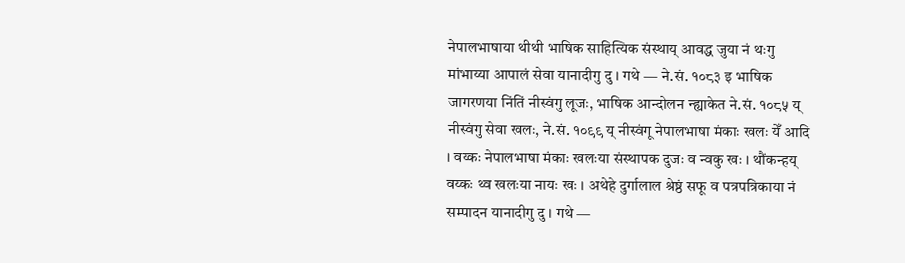नेपालभाषाया थीथी भाषिक साहित्यिक संस्थाय् आवद्ध जुया नं थःगु मांभाय्या आपालं सेवा यानादीगु दु । गथे — ने.सं. १०८३ इ भाषिक जागरणया निंतिं नीस्वंगु लूजः, भाषिक आन्दोलन न्ह्याकेत ने.सं. १०८५ य् नीस्वंगु सेवा खलः, ने.सं. १०९९ य् नीस्वंगू नेपालभाषा मंकाः खलः येँ आदि । वय्कः नेपालभाषा मंकाः खलःया संस्थापक दुजः व न्वकु खः । थौंकन्हय् वय्कः थ्व खलःया नायः खः । अथेहे दुर्गालाल श्रेष्ठं सफू व पत्रपत्रिकाया नं सम्पादन यानादीगु दु । गथे —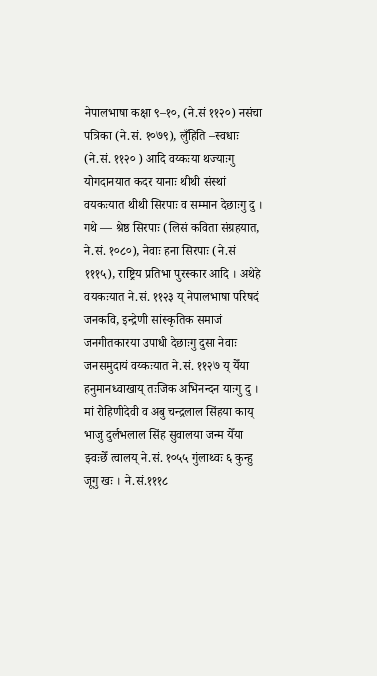नेपालभाषा कक्षा ९–१०, (ने.सं ११२०) नसंचा पत्रिका (ने.सं. १०७९), लुँहिति –स्वधाः (ने.सं. ११२० ) आदि वय्कःया थज्याःगु योगदानयात कदर यानाः थीथी संस्थां वयकःयात थीथी सिरपाः व सम्मान देछाःगु दु । गथे — श्रेष्ठ सिरपाः (लिसं कविता संग्रहयात, ने.सं. १०८०), नेवाः हना सिरपाः (ने.सं १११५), राष्ट्रिय प्रतिभा पुरस्कार आदि । अथेहे वयकःयात ने.सं. ११२३ य् नेपालभाषा परिषदं जनकवि, इन्द्रेणी सांस्कृतिक समाजं जनगीतकारया उपाधी देछाःगु दुसा नेवाः जनसमुदायं वय्कःयात ने.सं. ११२७ य् येँया हनुमानध्वाखाय् तःजिक अभिनन्दन याःगु दु ।
मां रोहिणीदेवी व अबु चन्द्रलाल सिंहया काय् भाजु दुर्लभलाल सिंह सुवालया जन्म येँया झ्वःछेँ त्वालय् ने.सं. १०५५ गुंलाथ्वः ६ कुन्हु जूगु खः । ने.सं.१११८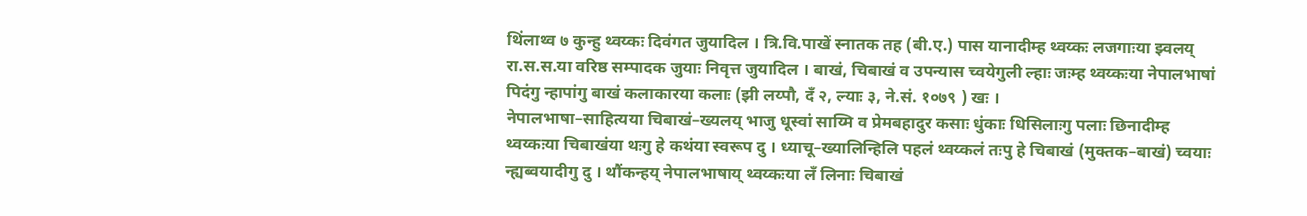थिंलाथ्व ७ कुन्हु थ्वय्कः दिवंगत जुयादिल । त्रि.वि.पाखें स्नातक तह (बी.ए.) पास यानादीम्ह थ्वय्कः लजगाःया झ्वलय् रा.स.स.या वरिष्ठ सम्पादक जुयाः निवृत्त जुयादिल । बाखं, चिबाखं व उपन्यास च्वयेगुली ल्हाः जःम्ह थ्वय्कःया नेपालभाषां पिदंगु न्हापांगु बाखं कलाकारया कलाः (झी लय्पौ, दँ २, ल्याः ३, ने.सं. १०७९ ) खः ।
नेपालभाषा–साहित्यया चिबाखं–ख्यलय् भाजु धूस्वां साय्मि व प्रेमबहादुर कसाः धुंकाः धिसिलाःगु पलाः छिनादीम्ह थ्वय्कःया चिबाखंया थःगु हे कथंया स्वरूप दु । ध्याचू–ख्यालिन्हिलि पहलं थ्वय्कलं तःपु हे चिबाखं (मुक्तक–बाखं) च्वयाः न्ह्यब्वयादीगु दु । थौंकन्हय् नेपालभाषाय् थ्वय्कःया लँ लिनाः चिबाखं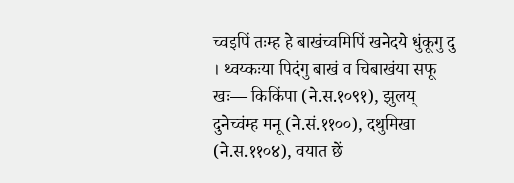च्वइपिं तःम्ह हे बाखंच्वमिपिं खनेदये धुंकूगु दु । थ्वय्कःया पिदंगु बाखं व चिबाखंया सफू खः— किकिंपा (ने.स.१०९१), झुलय् दुनेच्वंम्ह मनू (ने.सं.११००), दथुमिखा (ने.स.११०४), वयात छें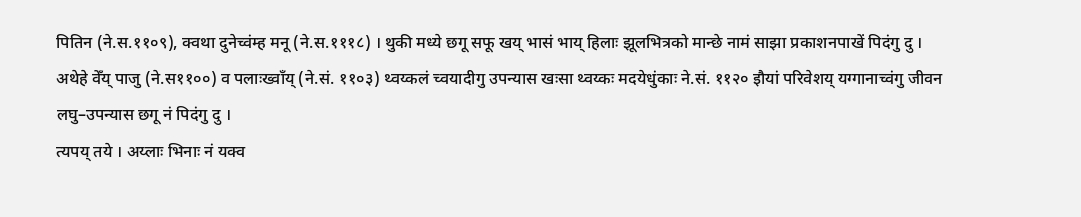पितिन (ने.स.११०९), क्वथा दुनेच्वंम्ह मनू (ने.स.१११८) । थुकी मध्ये छगू सफू खय् भासं भाय् हिलाः झूलभित्रको मान्छे नामं साझा प्रकाशनपाखें पिदंगु दु । अथेहे वेँय् पाजु (ने.स११००) व पलाःख्वाँय् (ने.सं. ११०३) थ्वय्कलं च्वयादीगु उपन्यास खःसा थ्वय्कः मदयेधुंकाः ने.सं. ११२० इौयां परिवेशय् यग्गानाच्वंगु जीवन लघु–उपन्यास छगू नं पिदंगु दु ।
त्यपय् तये । अय्लाः भिनाः नं यक्व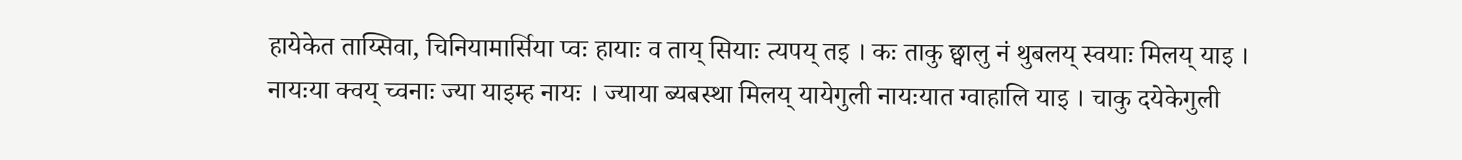हायेकेत ताय्सिवा, चिनियामार्सिया प्वः हायाः व ताय् सियाः त्यपय् तइ । कः ताकु छ्वालु नं थुबलय् स्वयाः मिलय् याइ ।
नायःया क्वय् च्वनाः ज्या याइम्ह नायः । ज्याया ब्यबस्था मिलय् यायेगुली नायःयात ग्वाहालि याइ । चाकु दयेकेगुली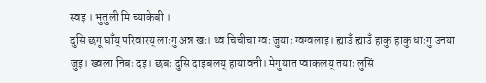स्वइ । भुतुली मि च्याकेबी ।
दुसि छगू घाँय् परिवारय् लाःगु अन्न खः। थ्व चिचीचा ग्वः जुयाः ग्वग्वलाइ। ह्याउँ ह्याउँ हाकु हाकु धाःगु उनया जुइ। ख्वला निबः दइ। छबः दुसि दाइबलय् हायावनी। मेगुयात प्वाकलय् तयाः लुसिं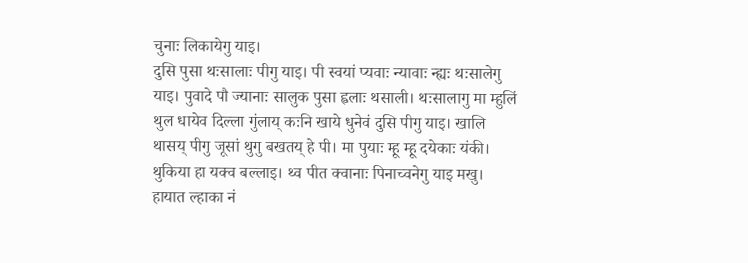चुनाः लिकायेगु याइ।
दुसि पुसा थःसालाः पीगु याइ। पी स्वयां प्यवाः न्यावाः न्ह्यः थःसालेगु याइ। पुवादे पौ ज्यानाः सालुक पुसा ह्वलाः थसाली। थःसालागु मा म्हुलिं थुल धायेव दिल्ला गुंलाय् कःनि खाये धुनेवं दुसि पीगु याइ। खालि थासय् पीगु जूसां थुगु बखतय् हे पी। मा पुयाः म्हू म्हू दयेकाः यंकी। थुकिया हा यक्व बल्लाइ। थ्व पीत क्वानाः पिनाच्वनेगु याइ मखु। हायात ल्हाका नं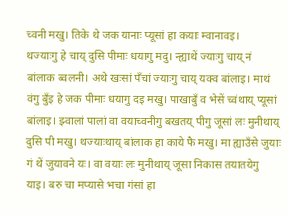च्वनी मखु। तिके थे जक यानाः प्यूसां हा कयाः म्वानावइ।
थज्याःगु हे चाय् दुसि पीमाः धयागु मदु। न्ह्याथें ज्याःगु चाय् नं बांलाक ब्वलनी। अथे खःसां पँचां ज्याःगु चाय् यक्व बांलाइ। माथं वंगु बुँइ हे जक पीमाः धयागु दइ मखु। पाखाबुँ व भेसें च्वंथाय् प्यूसां बांलाइ। झ्वालां पालां वा वयाच्वनीगु बखतय् पीगु जूसां लः मुनीथाय् दुसि पी मखु। थज्याःथाय् बांलाक हा काये फै मखु। मा ह्याउँसे जुयाः गं थें जुयावने यः। वा वयाः लः मुनीथाय् जूसा निकास तयातयेगु याइ। बरु चा मप्यासे भचा गंसां हा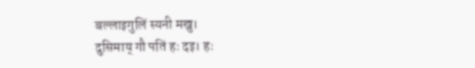बल्लाइगुलिं स्यनी मखु।
दुसिमाय् गौ पतिं हः दइ। हः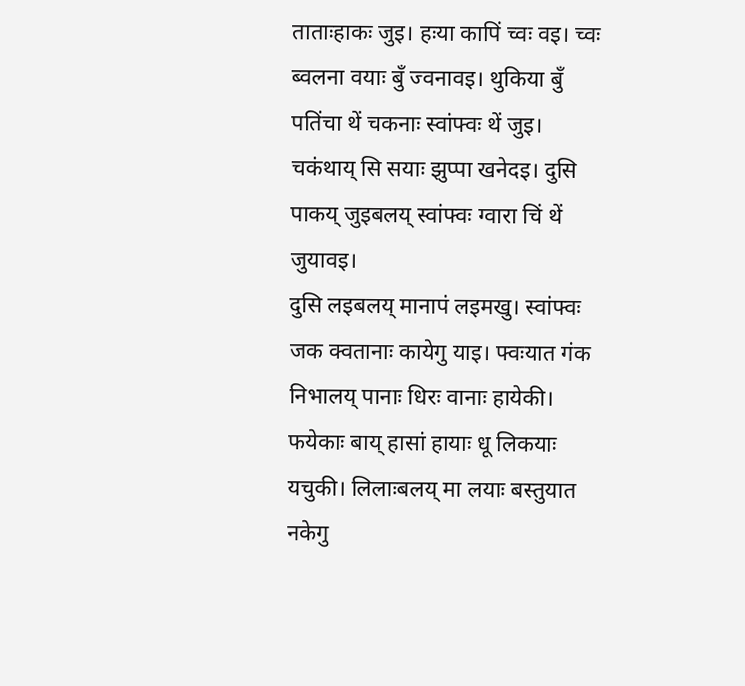ताताःहाकः जुइ। हःया कापिं च्वः वइ। च्वः ब्वलना वयाः बुँ ज्वनावइ। थुकिया बुँ पतिंचा थें चकनाः स्वांफ्वः थें जुइ। चकंथाय् सि सयाः झुप्पा खनेदइ। दुसि पाकय् जुइबलय् स्वांफ्वः ग्वारा चिं थें जुयावइ।
दुसि लइबलय् मानापं लइमखु। स्वांफ्वः जक क्वतानाः कायेगु याइ। फ्वःयात गंक निभालय् पानाः धिरः वानाः हायेकी। फयेकाः बाय् हासां हायाः धू लिकयाः यचुकी। लिलाःबलय् मा लयाः बस्तुयात नकेगु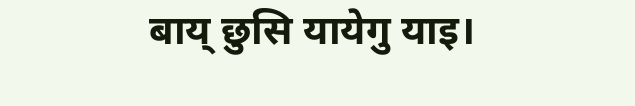बाय् छुसि यायेगु याइ।